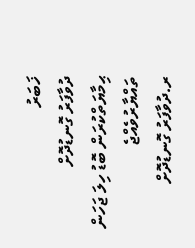ޚަބަރު
ދުވާފަރު ގޮނޑުދޮށް ޙިމާޔަތްކުރަން ބޮޑު ހިލަ ޖަހަން ތައްޔާރުވެއްޖެ
ރ.ދުވާފަރު ގޮނޑުދޮށް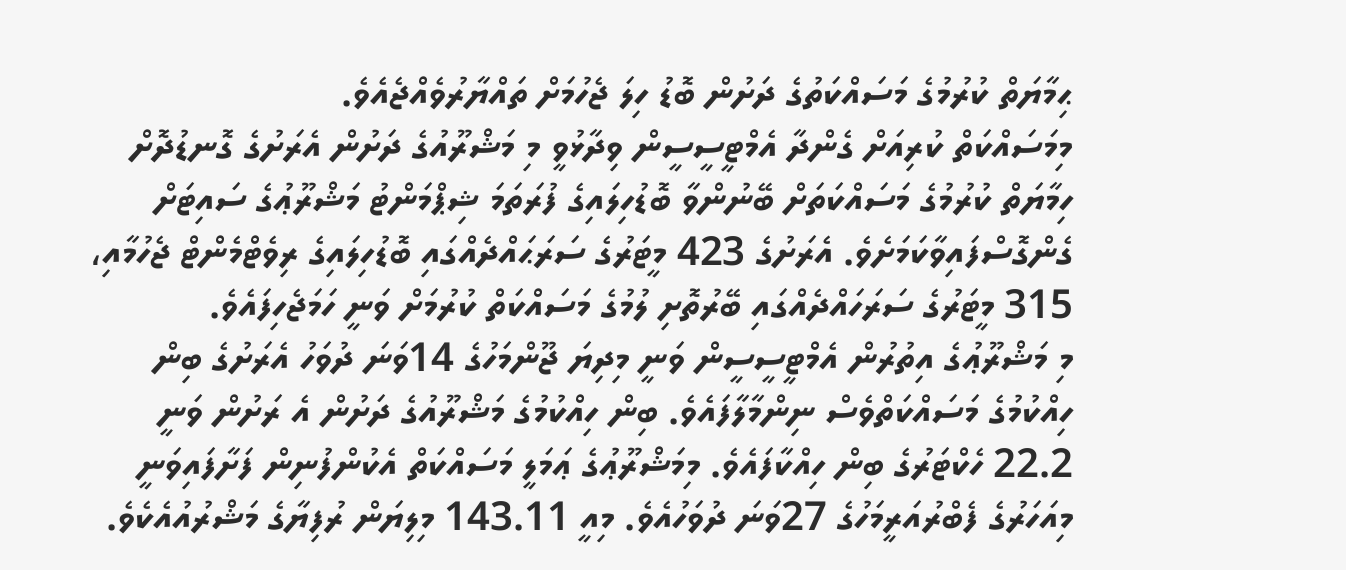ޙިމާޔަތް ކުރުމުގެ މަސައްކަތުގެ ދަށުން ބޮޑު ހިލަ ޖެހުމަށް ތައްޔާރުވެއްޖެއެވެ.
މިމަސައްކަތް ކުރިއަށް ގެންދާ އެމްޓީސީސީން ވިދާޅުވީ މި މަޝްރޫއުގެ ދަށުން އެރަށުގެ ގޮނޑުދޮށް ހިމާޔަތް ކުރުމުގެ މަސައްކަތަށް ބޭނުންވާ ބޮޑުހިލައިގެ ފުރަތަމަ ޝިޕްމަންޓު މަޝްރޫޢުގެ ސައިޓަށް ގެންގޮސްފައިވާކަމަށެވެ. އެރަށުގެ 423 މީޓަރުގެ ސަރަޙައްދެއްގައި ބޮޑުހިލައިގެ ރިވެޓްމެންޓް ޖެހުމާއި، 315 މީޓަރުގެ ސަރަހައްދެއްގައި ބޭރުތޮށި ލުމުގެ މަސައްކަތް ކުރުމަށް ވަނީ ހަމަޖެހިފައެވެ.
މި މަޝްރޫޢުގެ އިތުރުން އެމްޓީސީސީން ވަނީ މިދިޔަ ޖޫންމަހުގެ 14ވަނަ ދުވަހު އެރަށުގެ ބިން ހިއްކުމުގެ މަސައްކަތްވެސް ނިންމާލާފައެވެ. ބިން ހިއްކުމުގެ މަޝްރޫއުގެ ދަށުން އެ ރަށުން ވަނީ 22.2 ހެކްޓަރުގެ ބިން ހިއްކާފައެވެ. މިމަޝްރޫޢުގެ ޢަމަލީ މަސައްކަތް އެކުންފުނިން ފަށާފައިވަނީ މިއަހަރުގެ ފެބްރުއަރީމަހުގެ 27ވަނަ ދުވަހުއެވެ. މިއީ 143.11 މިލިޔަން ރުފިޔާގެ މަޝްރުއުއެކެވެ.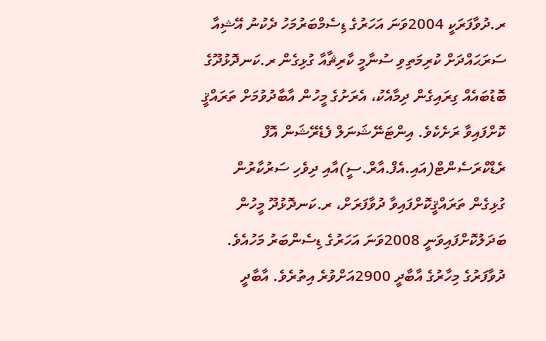ރ.ދުވާފަރަކީ 2004ވަނަ އަހަރުގެ ޑިސެމްބަރުމަހު ދެކުނު އޭޝިއާ ސަރަޙައްދަށް ކުރިމަތިވި ސުނާމީ ކާރިޘާއާ ގުޅިގެން ރ.ކަނދޮޅުދޫގެ ބޮޑުބައެއް ގިރައިގެން ދިމާއެކު، އެރަށުގެ މީހުން އާބާދުވުމަށް ތަރައްޤީ ކޮށްފައިވާ ރަށެކެވެ. އިންޓަނޭޝަނަލް ފެޑެރޭޝަން އޮފް ރެޑްކްރަސެންޓް(އައި.އެފް.އާރް.ސީ)އާއި ދިވެހި ސަރުކާރުން ގުޅިގެން ތަރައްޤީކޮށްފައިވާ ދުވާފަރަށް، ރ.ކަނދޮޅުދޫ މީހުން ބަދަލުކޮށްފައިވަނީ 2008ވަނަ އަހަރުގެ ޑިސެންބަރު މަހުއެވެ.
ދުވާފަރުގެ މިހާރުގެ އާބާދީ 2900އަށްވުރެ އިތުރެވެ. އާބާދީ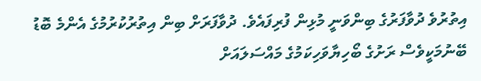އިތުރުވެ ދުވާފަރުގެ ބިންވަނީ މުޅިން ފުރިފައެވެ. ދުވާފަރަށް ބިން އިތުރުކުރުމުގެ އެންމެ ބޮޑު ބޭނުމަކީވެސް ރަށުގެ ބޯހިޔާވަހިކަމުގެ މައްސަލައަށް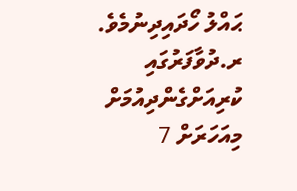ޙައްލު ހޯދައިދިނުމެވެ.
ރ.ދުވާފަރުގައި ކުރިއަށްގެންދިއުމަށް މިއަހަރަށް 7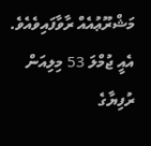މަޝްރޫޢުއެއް ރާވާފައިވެއެވެ. އެއީ ޖުމްލަ 53 މިލިއަން ރުފިޔާގެ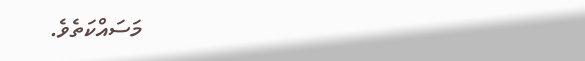މަސައްކަތެވެ.